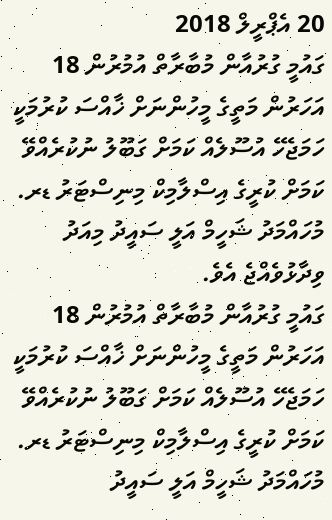20 އެޕްރީލް 2018
ގައުމީ ގުރުއާން މުބާރާތް އުމުރުން 18 އަހަރުން މަތީގެ މީހުންނަށް ޚާއްސަ ކުރުމަކީ ހަމަޖެހޭ އުސޫލެއް ކަމަށް ގަބޫލު ނުކުރެއްވޭ ކަމަށް ކުރީގެ އިސްލާމިކް މިނިސްޓަރު ޑރ. މުހައްމަދު ޝަހީމް އަލީ ސައީދު މިއަދު ވިދާޅުވެއްޖެ އެވެ.
ގައުމީ ގުރުއާން މުބާރާތް އުމުރުން 18 އަހަރުން މަތީގެ މީހުންނަށް ޚާއްސަ ކުރުމަކީ ހަމަޖެހޭ އުސޫލެއް ކަމަށް ގަބޫލު ނުކުރެއްވޭ ކަމަށް ކުރީގެ އިސްލާމިކް މިނިސްޓަރު ޑރ. މުހައްމަދު ޝަހީމް އަލީ ސައީދު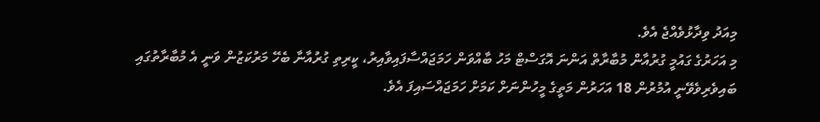މިއަދު ވިދާޅުވެއްޖެ އެވެ.
މި އަހަރުގެ ގައުމީ ގުރުއާން މުބާރާތް އަންނަ އޮގަސްޓް މަހު ބާއްވަން ހަމަޖައްސާފައިވާއިރު، ކީރިތި ގުރުއާނާ ބެހޭ މަރުކަޒުން ވަނީ އެ މުބާރާތުގައި ބައިވެރިވެވޭނީ އުމުރުން 18 އަހަރުން މަތީގެ މީހުންނަށް ކަމަށް ހަމަޖައްސައިފަ އެވެ.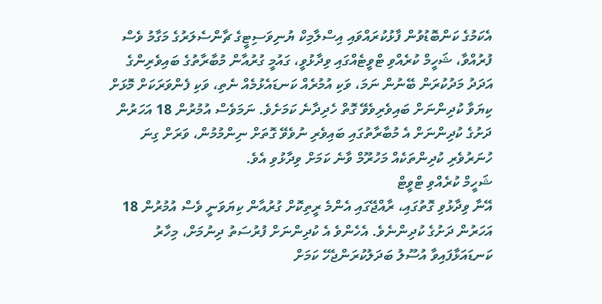އެކަމުގެ ކަންބޮޑުވުން ފާޅުކުރައްވައި އިސްލާމިކް ޔުނިވަސިޓީގެ ޗާންސެލަރުގެ މަގާމު ވެސް ފުރުއްވާ، ޝަހީމް ކުރެއްވި ޓްވީޓެއްގައި ވިދާޅުވީ، ގައުމީ ގުރުއާން މުބާރާތުގެ ބައިވެރިންގެ އަދަދު މަދުކުރަން ބޭނުން ނަމަ، ވަކި އުމުރެއް ކަނޑައެޅުމެއް ނެތި، ވަކި ފެންވަރަކަށް މޮޅަށް ކިޔަވާ ކުދިންނަށް ބައިވެރިވެވޭ ގޮތް ހެދިދާނެ ކަމަށެވެ. ނަމަވެސް އުމުރުން 18 އަހަރުން ދަށުގެ ކުދިންނަށް އެ މުބާރާތުގައި ބައިވެރި ނުވެވޭ ގޮތަށް ނިންމުމުން، ވަރަށް ގިނަ ހުނަރުވެރި ކުދިންތަކެއް މަހުރޫމް ވާނެ ކަމަށް ވިދާޅުވި އެވެ.
ޝަހީމް ކުރެއްވި ޓްވީޓް
އޭނާ ވިދާޅުވި ގޮތުގައި، ރާއްޖޭގައި އެންމެ ރީތިކޮށް ގުރުއާން ކިޔަވަނީ ވެސް އުމުރުން 18 އަހަރުން ދަށުގެ ކުދިންނެވެ. އެހެންވެ އެ ކުދިންނަށް ފުރުސަތު ދިނުމަށް، މިހާރު ކަނޑައަޅާފައިވާ އުސޫލު ބަދަލުކުރަންޖެހޭ ކަމަށް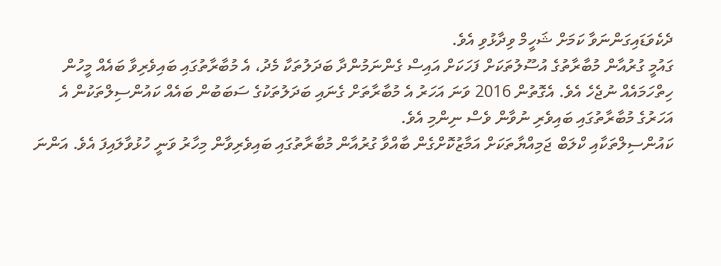ދެކެވަޑައިގަންނަވާ ކަމަށް ޝަހީމް ވިދާޅުވި އެވެ.
ގައުމީ ގުރުއާން މުބާރާތުގެ އުސޫލުތަކަށް ފަހަކަށް އައިސް ގެންނަމުންދާ ބަދަލުތަކާ މެދު، އެ މުބާރާތުގައި ބައިވެރިވާ ބައެއް މީހުން ހިތްހަމައެއް ނުޖެހެ އެވެ. އެގޮތުން 2016 ވަނަ އަހަރު އެ މުބާރާތަށް ގެނައި ބަދަލުތަކުގެ ސަބަބުން ބައެއް ކައުންސިލްތަކުން އެ އަހަރުގެ މުބާރާތުގައި ބައިވެރި ނުވާން ވެސް ނިންމި އެވެ.
ކައުންސިލްތަކާއި ކްލަބް ޖަމިއްޔާތަކަށް އަމާޒުކޮށްގެން ބާއްވާ ގުރުއާން މުބާރާތުގައި ބައިވެރިވާން މިހާރު ވަނީ ހުޅުވާލައިފަ އެވެ. އަންނަ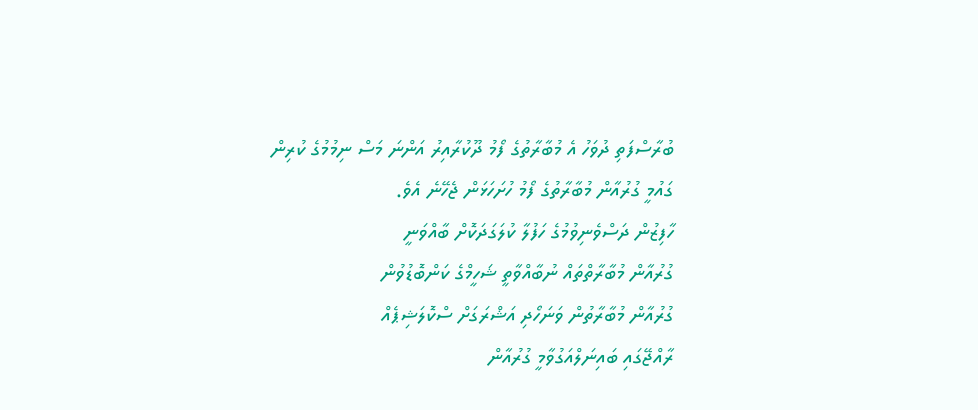ބުރާސްފަތި ދުވަހު އެ މުބާރާތުގެ ފޯމު ދޫކުރާއިރު އަންނަ މަސް ނިމުމުގެ ކުރިން ގައުމީ ގުރުއާން މުބާރާތުގެ ފޯމު ހުށަހަޅަން ޖެހޭނެ އެވެ.
ހާފިޒުން ދަސްވެނިވުމުގެ ހަފުލާ ކުލަގަދަކޮށް ބާއްވަނީ
ގުރުއާން މުބާރާތްތައް ނުބާއްވާތީ ޝަހީމްގެ ކަންބޮޑުވުން
ގުރުއާން މުބާރާތުން ވަނަހޯދި އަޝްރަގަށް ސްކޮލަޝިޕެއް
ރާއްޖޭގައި ބައިނަލްއަގުވާމީ ގުރުއާން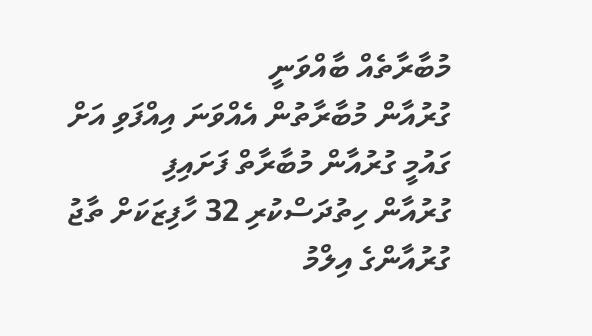މުބާރާތެއް ބާއްވަނީ
ގުރުއާން މުބާރާތުން އެއްވަނަ އިއްފަވި އަށް
ގައުމީ ގުރުއާން މުބާރާތް ފަށައިފި
ގުރުއާން ހިތުދަސްކުރި 32 ހާފިޒަކަށް ތާޖު
ގުރުއާންގެ އިލްމު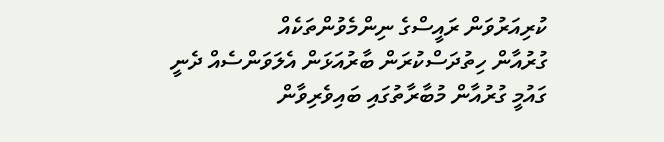ކުރިއަރުވަން ރައީސްގެ ނިންމެވުންތަކެއް
ގުރުއާން ހިތުދަސްކުރަން ބާރުއަޅަން އެލަވަންސެއް ދެނީ
ގައުމީ ގުރުއާން މުބާރާތުގައި ބައިވެރިވާން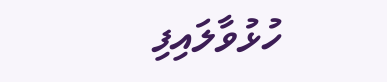ހުޅުވާލައިފި